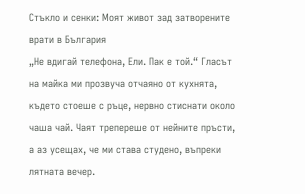Стъкло и сенки: Моят живот зад затворените врати в България
„Не вдигай телефона, Ели. Пак е той.“ Гласът на майка ми прозвуча отчаяно от кухнята, където стоеше с ръце, нервно стиснати около чаша чай. Чаят трепереше от нейните пръсти, а аз усещах, че ми става студено, въпреки лятната вечер.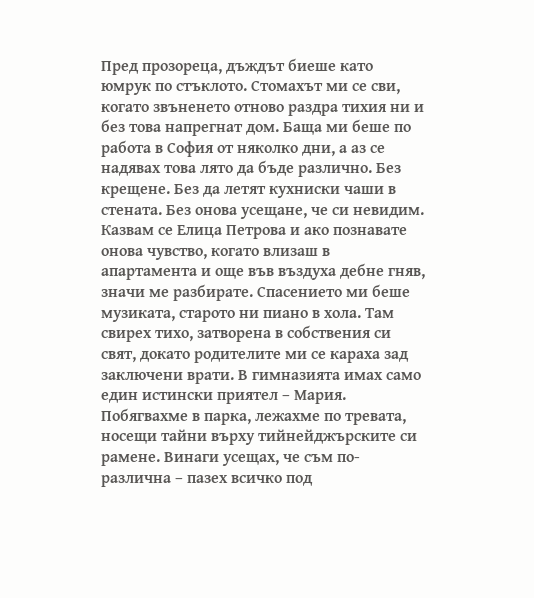Пред прозореца, дъждът биеше като юмрук по стъклото. Стомахът ми се сви, когато звъненето отново раздра тихия ни и без това напрегнат дом. Баща ми беше по работа в София от няколко дни, а аз се надявах това лято да бъде различно. Без крещене. Без да летят кухниски чаши в стената. Без онова усещане, че си невидим.
Казвам се Елица Петрова и ако познавате онова чувство, когато влизаш в апартамента и още във въздуха дебне гняв, значи ме разбирате. Спасението ми беше музиката, старото ни пиано в хола. Там свирех тихо, затворена в собствения си свят, докато родителите ми се караха зад заключени врати. В гимназията имах само един истински приятел – Мария. Побягвахме в парка, лежахме по тревата, носещи тайни върху тийнейджърските си рамене. Винаги усещах, че съм по-различна – пазех всичко под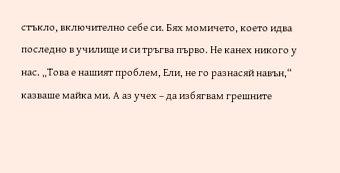стъкло, включително себе си. Бях момичето, което идва последно в училище и си тръгва първо. Не канех никого у нас. „Това е нашият проблем, Ели, не го разнасяй навън,“ казваше майка ми. А аз учех – да избягвам грешните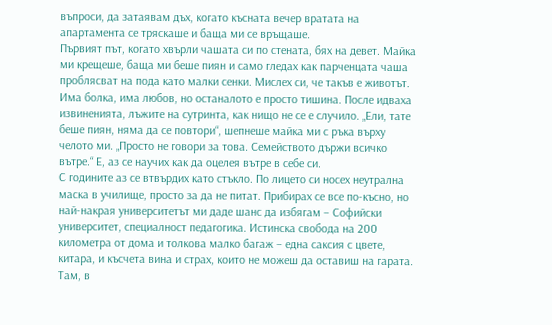въпроси, да затаявам дъх, когато късната вечер вратата на апартамента се тряскаше и баща ми се връщаше.
Първият път, когато хвърли чашата си по стената, бях на девет. Майка ми крещеше, баща ми беше пиян и само гледах как парченцата чаша проблясват на пода като малки сенки. Мислех си, че такъв е животът. Има болка, има любов, но останалото е просто тишина. После идваха извиненията, лъжите на сутринта, как нищо не се е случило. „Ели, тате беше пиян, няма да се повтори“, шепнеше майка ми с ръка върху челото ми. „Просто не говори за това. Семейството държи всичко вътре.“ Е, аз се научих как да оцелея вътре в себе си.
С годините аз се втвърдих като стъкло. По лицето си носех неутрална маска в училище, просто за да не питат. Прибирах се все по-късно, но най-накрая университетът ми даде шанс да избягам – Софийски университет, специалност педагoгика. Истинска свобода на 200 километра от дома и толкова малко багаж – една саксия с цвете, китара, и късчета вина и страх, които не можеш да оставиш на гарата. Там, в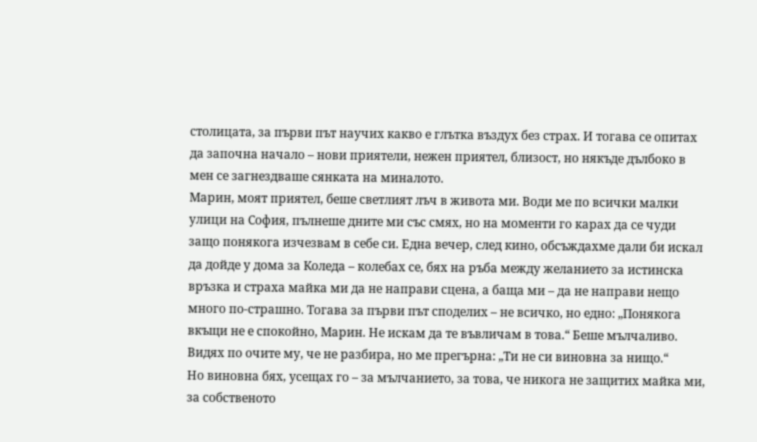столицата, за първи път научих какво е глътка въздух без страх. И тогава се опитах да започна начало – нови приятели, нежен приятел, близост, но някъде дълбоко в мен се загнездваше сянката на миналото.
Марин, моят приятел, беше светлият лъч в живота ми. Води ме по всички малки улици на София, пълнеше дните ми със смях, но на моменти го карах да се чуди защо понякога изчезвам в себе си. Една вечер, след кино, обсъждахме дали би искал да дойде у дома за Коледа – колебах се, бях на ръба между желанието за истинска връзка и страха майка ми да не направи сцена, а баща ми – да не направи нещо много по-страшно. Тогава за първи път споделих – не всичко, но едно: „Понякога вкъщи не е спокойно, Марин. Не искам да те въвличам в това.“ Беше мълчаливо. Видях по очите му, че не разбира, но ме прегърна: „Ти не си виновна за нищо.“
Но виновна бях, усещах го – за мълчанието, за това, че никога не защитих майка ми, за собственото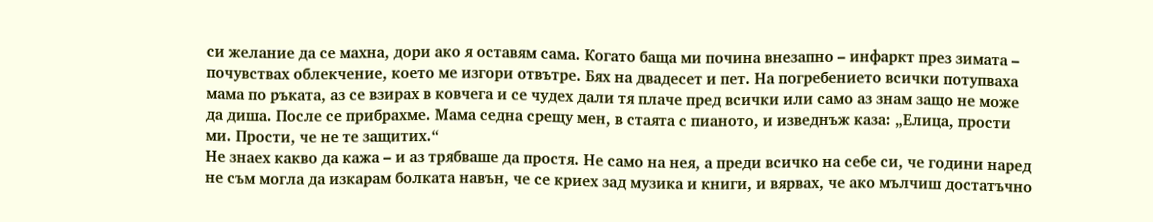си желание да се махна, дори ако я оставям сама. Когато баща ми почина внезапно – инфаркт през зимата – почувствах облекчение, което ме изгори отвътре. Бях на двадесет и пет. На погребението всички потупваха мама по ръката, аз се взирах в ковчега и се чудех дали тя плаче пред всички или само аз знам защо не може да диша. После се прибрахме. Мама седна срещу мен, в стаята с пианото, и изведнъж каза: „Елица, прости ми. Прости, че не те защитих.“
Не знаех какво да кажа – и аз трябваше да простя. Не само на нея, а преди всичко на себе си, че години наред не съм могла да изкарам болката навън, че се криех зад музика и книги, и вярвах, че ако мълчиш достатъчно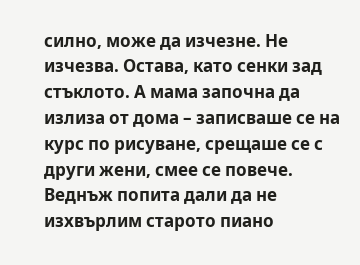силно, може да изчезне. Не изчезва. Остава, като сенки зад стъклото. А мама започна да излиза от дома – записваше се на курс по рисуване, срещаше се с други жени, смее се повече. Веднъж попита дали да не изхвърлим старото пиано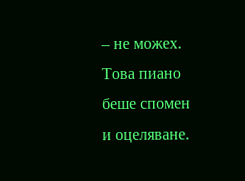– не можех. Това пиано беше спомен и оцеляване.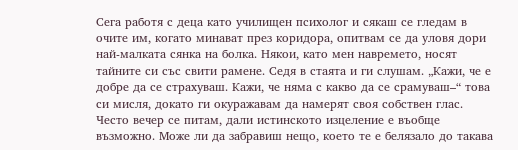Сега работя с деца като училищен психолог и сякаш се гледам в очите им, когато минават през коридора, опитвам се да уловя дори най-малката сянка на болка. Някои, като мен навремето, носят тайните си със свити рамене. Седя в стаята и ги слушам. „Кажи, че е добре да се страхуваш. Кажи, че няма с какво да се срамуваш–“ това си мисля, докато ги окуражавам да намерят своя собствен глас.
Често вечер се питам, дали истинското изцеление е въобще възможно. Може ли да забравиш нещо, което те е белязало до такава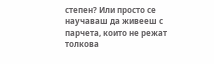степен? Или просто се научаваш да живееш с парчета, които не режат толкова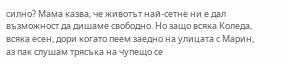силно? Мама казва, че животът най-сетне ни е дал възможност да дишаме свободно. Но защо всяка Коледа, всяка есен, дори когато пеем заедно на улицата с Марин, аз пак слушам трясъка на чупещо се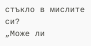стъкло в мислите си?
„Може ли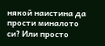някой наистина да прости миналото си? Или просто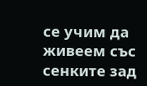се учим да живеем със сенките зад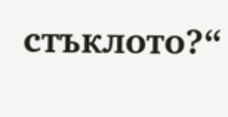стъклото?“